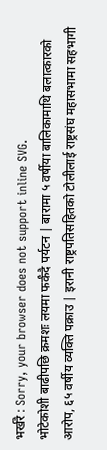भर्खरै : Sorry, your browser does not support inline SVG.
भोटेकोशी बाढीपछि क्रमशः लयमा फर्कँदै पर्यटन | बारामा ५ वर्षीया बालिकामाथि बलात्कारको आरोप, ६५ वर्षीय व्यक्ति पक्राउ | इरानी राष्ट्रपतिसहितको टोलीलाई राष्ट्रसंघ महासभामा सहभागी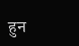हुन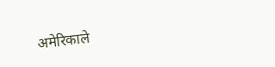अमेरिकाले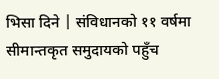भिसा दिने | संविधानको ११ वर्षमा सीमान्तकृत समुदायको पहुँच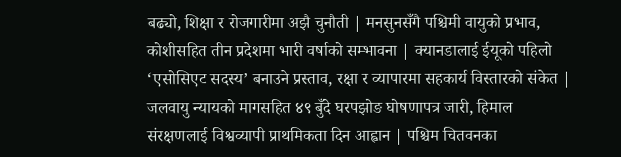बढ्यो, शिक्षा र रोजगारीमा अझै चुनौती | मनसुनसँगै पश्चिमी वायुको प्रभाव, कोशीसहित तीन प्रदेशमा भारी वर्षाको सम्भावना | क्यानडालाई ईयूको पहिलो ‘एसोसिएट सदस्य’ बनाउने प्रस्ताव, रक्षा र व्यापारमा सहकार्य विस्तारको संकेत | जलवायु न्यायको मागसहित ४९ बुँदे घरपझोङ घोषणापत्र जारी, हिमाल संरक्षणलाई विश्वव्यापी प्राथमिकता दिन आह्वान | पश्चिम चितवनका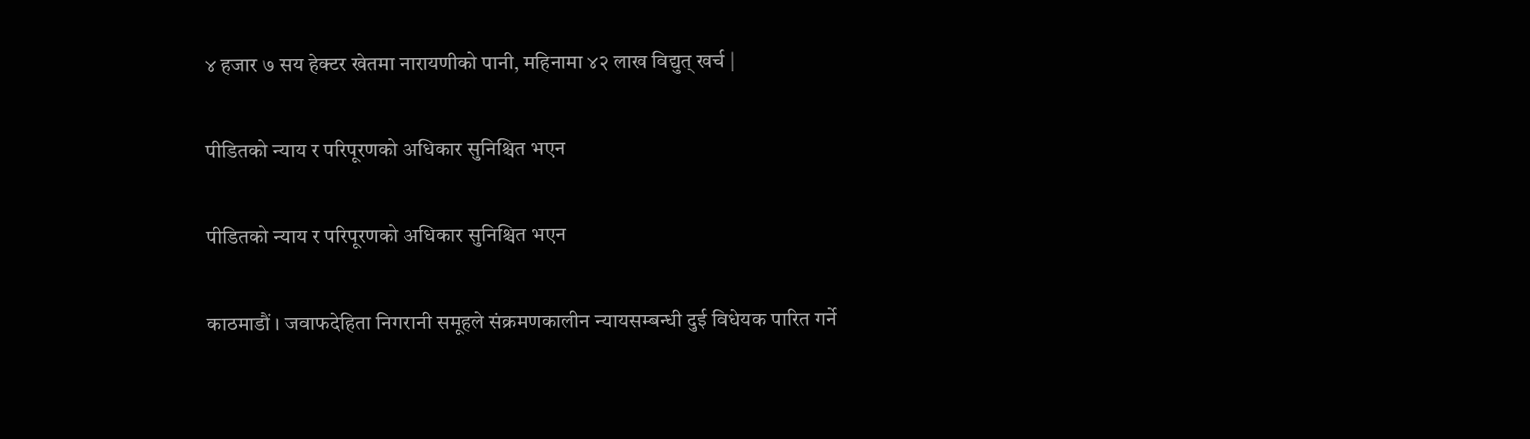४ हजार ७ सय हेक्टर खेतमा नारायणीको पानी, महिनामा ४२ लाख विद्युत् खर्च |

पीडितको न्याय र परिपूरणको अधिकार सुनिश्चित भएन

पीडितको न्याय र परिपूरणको अधिकार सुनिश्चित भएन

काठमाडौं । जवाफदेहिता निगरानी समूहले संक्रमणकालीन न्यायसम्बन्धी दुई विधेयक पारित गर्ने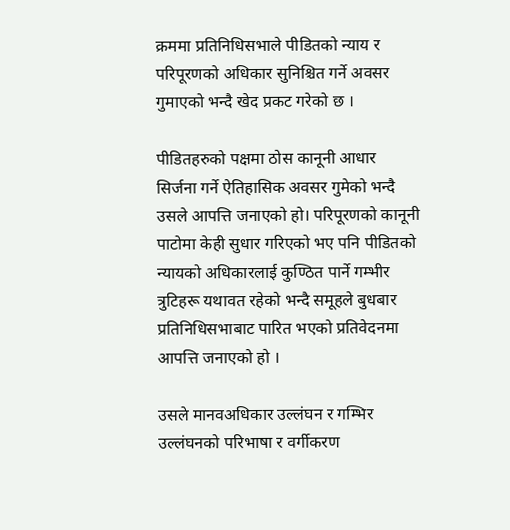क्रममा प्रतिनिधिसभाले पीडितको न्याय र परिपूरणको अधिकार सुनिश्चित गर्ने अवसर गुमाएको भन्दै खेद प्रकट गरेको छ ।

पीडितहरुको पक्षमा ठोस कानूनी आधार सिर्जना गर्ने ऐतिहासिक अवसर गुमेको भन्दै उसले आपत्ति जनाएको हो। परिपूरणको कानूनी पाटोमा केही सुधार गरिएको भए पनि पीडितको न्यायको अधिकारलाई कुण्ठित पार्ने गम्भीर त्रुटिहरू यथावत रहेको भन्दै समूहले बुधबार प्रतिनिधिसभाबाट पारित भएको प्रतिवेदनमा आपत्ति जनाएको हो ।

उसले मानवअधिकार उल्लंघन र गम्भिर उल्लंघनको परिभाषा र वर्गीकरण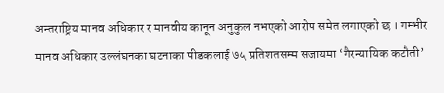अन्तराष्ट्रिय मानव अधिकार र मानवीय कानून अनुकुल नभएको आरोप समेत लगाएको छ । गम्भीर मानव अधिकार उल्लंघनका घटनाका पीडकलाई ७५ प्रतिशतसम्म सजायमा ‘गैरन्यायिक कटौती’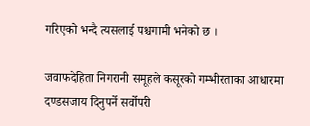गरिएको भन्दै त्यसलाई पश्चगामी भनेको छ ।

जवाफदेहिता निगरानी समूहले कसूरको गम्भीरताका आधारमा दण्डसजाय दिनुपर्ने सर्वोपरी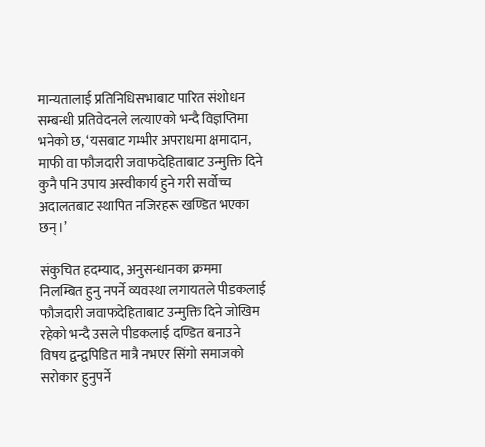मान्यतालाई प्रतिनिधिसभाबाट पारित संशोधन सम्बन्धी प्रतिवेदनले लत्याएको भन्दै विज्ञप्तिमा भनेको छ, ‘यसबाट गम्भीर अपराधमा क्षमादान, माफी वा फौजदारी जवाफदेहिताबाट उन्मुक्ति दिने कुनै पनि उपाय अस्वीकार्य हुने गरी सर्वोच्च अदालतबाट स्थापित नजिरहरू खण्डित भएका छन्।’

संकुचित हदम्याद, अनुसन्धानका क्रममा निलम्बित हुनु नपर्ने व्यवस्था लगायतले पीडकलाई फौजदारी जवाफदेहिताबाट उन्मुक्ति दिने जोखिम रहेको भन्दै उसले पीडकलाई दण्डित बनाउने विषय द्वन्द्वपिडित मात्रै नभएर सिंगो समाजको सरोकार हुनुपर्ने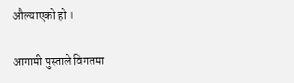औल्याएको हो ।

आगामी पुस्ताले विगतमा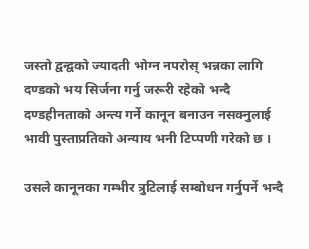जस्तो द्वन्द्वको ज्यादती भोग्न नपरोस् भन्नका लागि दण्डको भय सिर्जना गर्नु जरूरी रहेको भन्दै दण्डहीनताको अन्त्य गर्ने कानून बनाउन नसक्नुलाई भावी पुस्ताप्रतिको अन्याय भनी टिप्पणी गरेको छ ।

उसले कानूनका गम्भीर त्रुटिलाई सम्बोधन गर्नुपर्ने भन्दै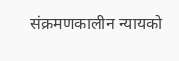संक्रमणकालीन न्यायको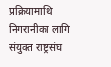प्रक्रियामाथि निगरानीका लागि संयुक्त राष्ट्रसंघ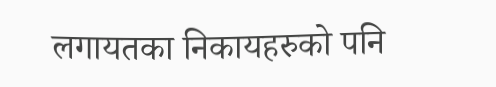लगायतका निकायहरुको पनि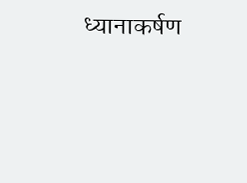ध्यानाकर्षण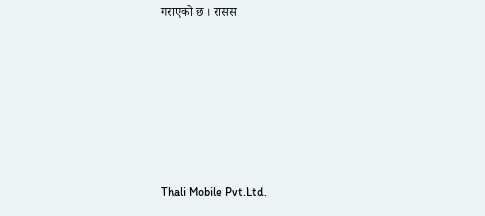गराएको छ । रासस






Thali Mobile Pvt.Ltd.